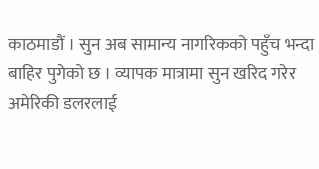काठमाडौं । सुन अब सामान्य नागरिकको पहुँच भन्दा बाहिर पुगेको छ । व्यापक मात्रामा सुन खरिद गरेर अमेरिकी डलरलाई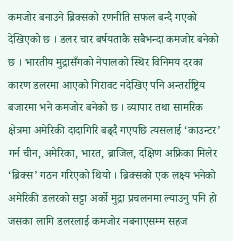कमजोर बनाउने ब्रिक्सको रणनीति सफल बन्दै गएको देखिएको छ । डलर चार बर्षयताकै सबैभन्दा कमजोर बनेको छ । भारतीय मुद्रासँगको नेपालको स्थिर विनिमय दरका कारण डलरमा आएको गिरावट नदेखिए पनि अन्तर्राष्ट्रिय बजारमा भने कमजोर बनेको छ । व्यापार तथा सामरिक क्षेत्रमा अमेरिकी दादागिरि बढ्दै गएपछि त्यसलाई ‘काउन्टर’ गर्न चीन, अमेरिका, भारत, ब्राजिल, दक्षिण अफ्रिका मिलेर ‘ब्रिक्स’ गठन गरिएको थियो । ब्रिक्सको एक लक्ष्य भनेको अमेरिकी डलरको सट्टा अर्को मुद्रा प्रचलनमा ल्याउनु पनि हो जसका लागि डलरलाई कमजोर नबनाएसम्म सहज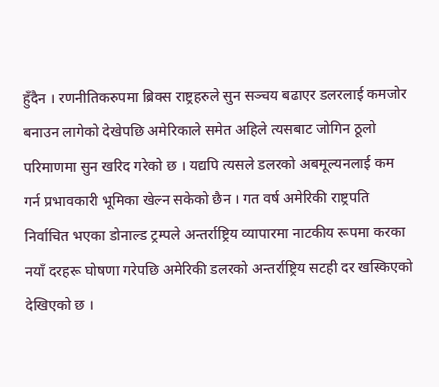हुँदैन । रणनीतिकरुपमा ब्रिक्स राष्ट्रहरुले सुन सञ्चय बढाएर डलरलाई कमजोर बनाउन लागेको देखेपछि अमेरिकाले समेत अहिले त्यसबाट जोगिन ठूलो परिमाणमा सुन खरिद गरेको छ । यद्यपि त्यसले डलरको अबमूल्यनलाई कम गर्न प्रभावकारी भूमिका खेल्न सकेको छैन । गत वर्ष अमेरिकी राष्ट्रपति निर्वाचित भएका डोनाल्ड ट्रम्पले अन्तर्राष्ट्रिय व्यापारमा नाटकीय रूपमा करका नयाँ दरहरू घोषणा गरेपछि अमेरिकी डलरको अन्तर्राष्ट्रिय सटही दर खस्किएको देखिएको छ ।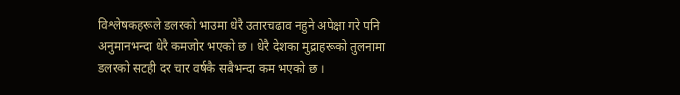विश्लेषकहरूले डलरको भाउमा धेरै उतारचढाव नहुने अपेक्षा गरे पनि अनुमानभन्दा धेरै कमजोर भएको छ । धेरै देशका मुद्राहरूको तुलनामा डलरको सटही दर चार वर्षकै सबैभन्दा कम भएको छ ।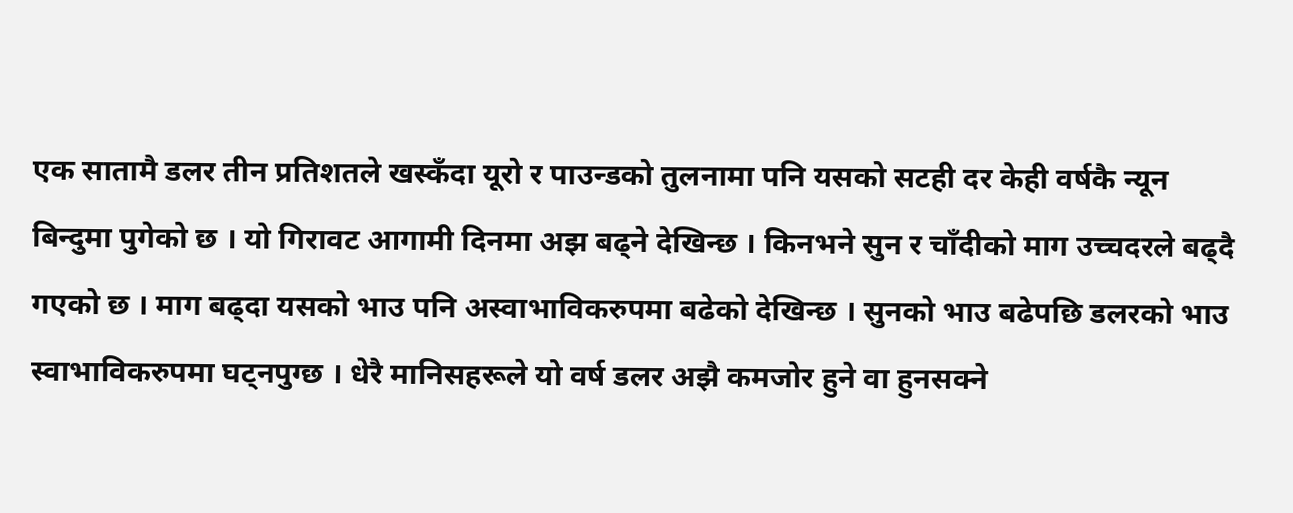एक सातामै डलर तीन प्रतिशतले खस्कँदा यूरो र पाउन्डको तुलनामा पनि यसको सटही दर केही वर्षकै न्यून बिन्दुमा पुगेको छ । यो गिरावट आगामी दिनमा अझ बढ्ने देखिन्छ । किनभने सुन र चाँदीको माग उच्चदरले बढ्दै गएको छ । माग बढ्दा यसको भाउ पनि अस्वाभाविकरुपमा बढेको देखिन्छ । सुनको भाउ बढेपछि डलरको भाउ स्वाभाविकरुपमा घट्नपुग्छ । धेरै मानिसहरूले यो वर्ष डलर अझै कमजोर हुने वा हुनसक्ने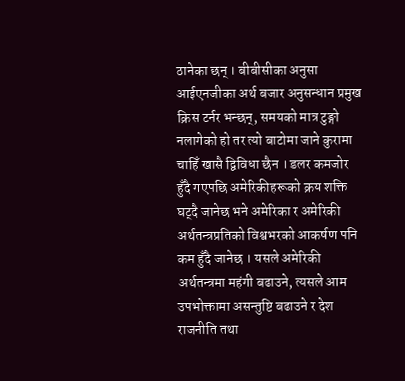ठानेका छन् । बीबीसीका अनुसा आईएनजीका अर्थ बजार अनुसन्धान प्रमुख क्रिस टर्नर भन्छन्, समयको मात्र टुङ्गो नलागेको हो तर त्यो बाटोमा जाने कुरामा चाहिँ खासै द्विविधा छैन । डलर कमजोर हुँदै गएपछि अमेरिकीहरूको क्रय शक्ति घट्दै जानेछ भने अमेरिका र अमेरिकी अर्थतन्त्रप्रतिको विश्वभरको आकर्षण पनि कम हुँदै जानेछ । यसले अमेरिकी अर्थतन्त्रमा महंगी बढाउने, त्यसले आम उपभोक्तामा असन्तुष्टि बढाउने र देश राजनीति तथा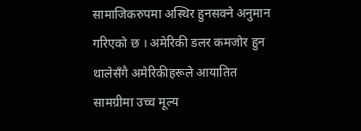सामाजिकरुपमा अस्थिर हुनसक्ने अनुमान गरिएको छ । अमेरिकी डलर कमजोर हुन थालेसँगै अमेरिकीहरूले आयातित सामग्रीमा उच्च मूल्य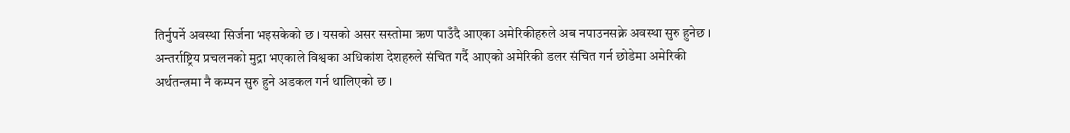तिर्नुपर्ने अवस्था सिर्जना भइसकेको छ । यसको असर सस्तोमा ऋण पाउँदै आएका अमेरिकीहरुले अब नपाउनसक्ने अवस्था सुरु हुनेछ । अन्तर्राष्ट्रिय प्रचलनको मुद्रा भएकाले विश्वका अधिकांश देशहरुले संचित गर्दै आएको अमेरिकी डलर संचित गर्न छोडेमा अमेरिकी अर्थतन्त्रमा नै कम्पन सुरु हुने अडकल गर्न थालिएको छ ।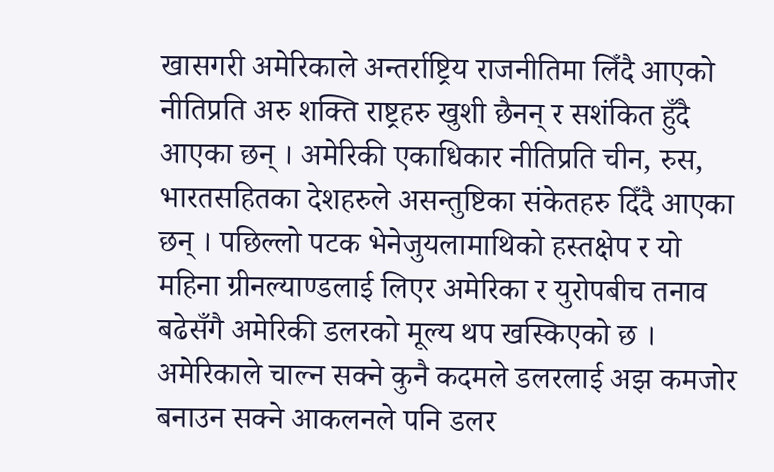खासगरी अमेरिकाले अन्तर्राष्ट्रिय राजनीतिमा लिँदै आएको नीतिप्रति अरु शक्ति राष्ट्रहरु खुशी छैनन् र सशंकित हुँदै आएका छन् । अमेरिकी एकाधिकार नीतिप्रति चीन, रुस, भारतसहितका देशहरुले असन्तुष्टिका संकेतहरु दिँदै आएका छन् । पछिल्लो पटक भेनेजुयलामाथिको हस्तक्षेप र यो महिना ग्रीनल्याण्डलाई लिएर अमेरिका र युरोपबीच तनाव बढेसँगै अमेरिकी डलरको मूल्य थप खस्किएको छ । अमेरिकाले चाल्न सक्ने कुनै कदमले डलरलाई अझ कमजोर बनाउन सक्ने आकलनले पनि डलर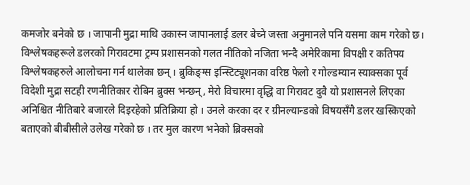कमजोर बनेको छ । जापानी मुद्रा माथि उकास्न जापानलाई डलर बेच्ने जस्ता अनुमानले पनि यसमा काम गरेको छ। विश्लेषकहरूले डलरको गिरावटमा ट्रम्प प्रशासनको गलत नीतिको नजिता भन्दै अमेरिकामा विपक्षी र कतिपय विश्लेषकहरुले आलोचना गर्न थालेका छन् । ब्रुकिङ्ग्स इन्स्टिट्यूशनका वरिष्ठ फेलो र गोल्डम्यान स्याक्सका पूर्व विदेशी मुद्रा सटही रणनीतिकार रोबिन ब्रुक्स भन्छन्, मेरो विचारमा वृद्धि वा गिरावट दुवै यो प्रशासनले लिएका अनिश्चित नीतिबारे बजारले दिइरहेको प्रतिक्रिया हो । उनले करका दर र ग्रीनल्यान्डको विषयसँगै डलर खस्किएको बताएको बीबीसीले उलेख गरेको छ । तर मुल कारण भनेको ब्रिक्सको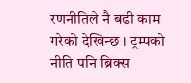रणनीतिले नै बढी काम गरेको देखिन्छ । ट्रम्पको नीति पनि ब्रिक्स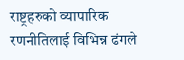राष्ट्रहरुको व्यापारिक रणनीतिलाई विभिन्न ढंगले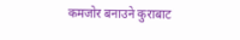कमजोर बनाउने कुराबाट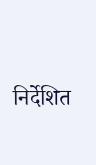निर्देशित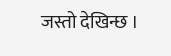जस्तो देखिन्छ ।